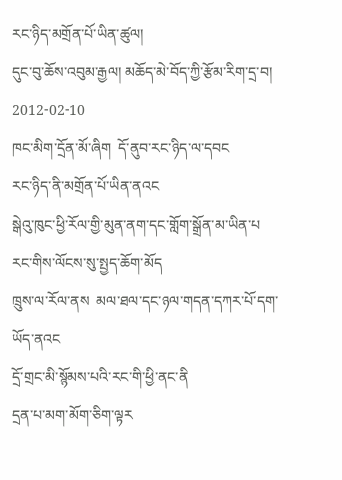རང་ཉིད་མགྲོན་པོ་ཡིན་ཚུལ།
དུང་བུ་ཆོས་འབུམ་རྒྱལ། མཆོད་མེ་བོད་ཀྱི་རྩོམ་རིག་དྲ་བ། 2012-02-10
ཁང་མིག་དྲོན་མོ་ཞིག  དོ་ནུབ་རང་ཉིད་ལ་དབང
རང་ཉིད་ནི་མགྲོན་པོ་ཡིན་ནའང
སྒེའུ་ཁུང་ཕྱི་རོལ་གྱི་མུན་ནག་དང་གློག་སྒྲོན་མ་ཡིན་པ
རང་གིས་ལོངས་སུ་སྤྱད་ཆོག་མོད
ཁྲུས་ལ་རོལ་ནས  མལ་ཐལ་དང་ཉལ་གདན་དཀར་པོ་དག་ཡོད་ནའང
དྲོ་གྲང་མི་སྙོམས་པའི་རང་གི་ཕྱི་ནང་ནི
དྲན་པ་མག་མོག་ཅིག་ལྟར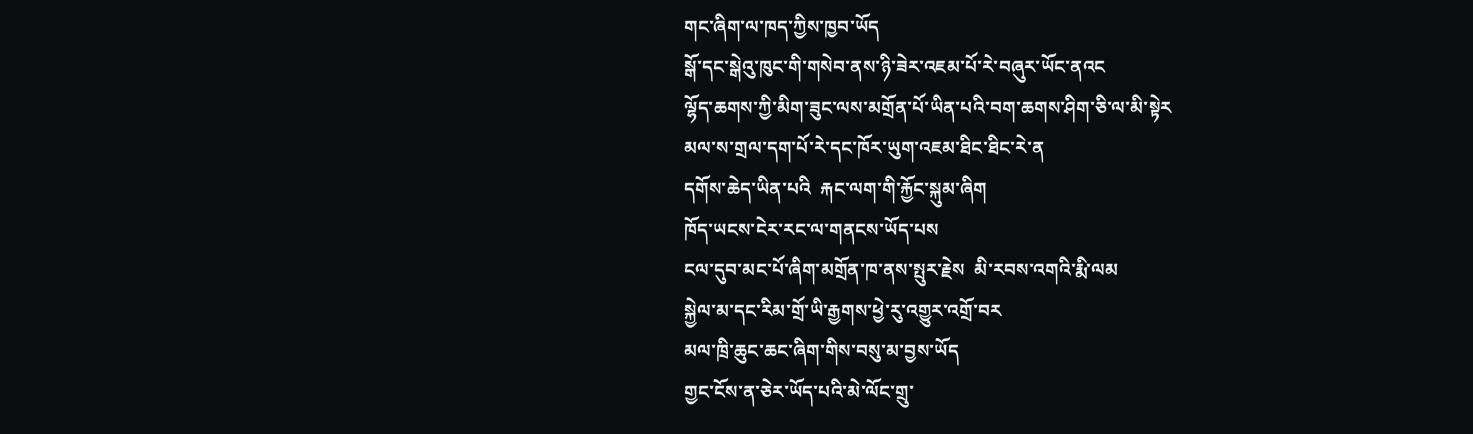གང་ཞིག་ལ་ཁད་ཀྱིས་ཁྱབ་ཡོད
སྒོ་དང་སྒེའུ་ཁུང་གི་གསེབ་ནས་ཉི་ཟེར་འཇམ་པོ་རེ་བཞུར་ཡོང་ནའང
ལྷོད་ཆགས་ཀྱི་མིག་ཟུང་ལས་མགྲོན་པོ་ཡིན་པའི་བག་ཆགས་ཤིག་ཅི་ལ་མི་སྟེར
མལ་ས་གྲལ་དག་པོ་རེ་དང་ཁོར་ཡུག་འཇམ་ཐིང་ཐིང་རེ་ན
དགོས་ཆེད་ཡིན་པའི  རྐང་ལག་གི་རྐྱོང་སྐུམ་ཞིག
ཁོད་ཡངས་ངེར་རང་ལ་གནངས་ཡོད་པས
ངལ་དུབ་མང་པོ་ཞིག་མགྲོན་ཁ་ནས་སྤུར་རྗེས  མི་རབས་འགའི་རྨི་ལམ
སྐྱེལ་མ་དང་རིམ་གྲོ་ཡི་རྒྱགས་ཕྱེ་རུ་འགྱུར་འགྲོ་བར
མལ་ཁྲི་ཆུང་ཆང་ཞིག་གིས་བསུ་མ་བྱས་ཡོད
གྱང་ངོས་ན་ཅེར་ཡོད་པའི་མེ་ལོང་གྲུ་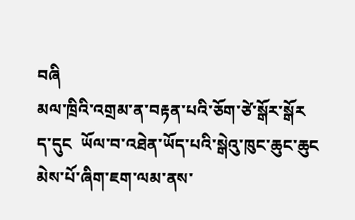བཞི
མལ་ཁྲིའི་འགྲམ་ན་བརྟན་པའི་ཅོག་ཙེ་སྒོར་སྒོར
ད་དུང  ཡོལ་བ་འཐེན་ཡོད་པའི་སྒེའུ་ཁུང་ཆུང་ཆུང
མེས་པོ་ཞིག་ཇག་ལམ་ནས་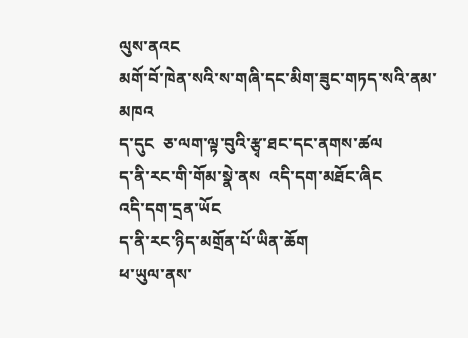ལུས་ནའང
མགོ་བོ་ཁེན་སའི་ས་གཞི་དང་མིག་ཟུང་གཏད་སའི་ནམ་མཁའ
ད་དུང  ཅ་ལག་ལྟ་བུའི་རྩྭ་ཐང་དང་ནགས་ཚལ
ད་ནི་རང་གི་གོམ་སྣེ་ནས  འདི་དག་མཐོང་ཞིང
འདི་དག་དྲན་ཡོང
ད་ནི་རང་ཉིད་མགྲོན་པོ་ཡིན་ཆོག
ཕ་ཡུལ་ནས་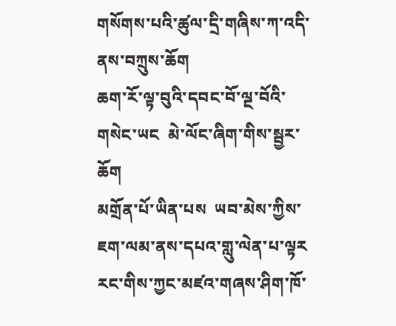གསོགས་པའི་ཚུལ་དྲི་གཞིས་ཀ་འདི་ནས་བཀྲུས་ཆོག
ཆག་རོ་ལྟ་བུའི་དབང་བོ་ལྔ་བོའི་གསེང་ཡང  མེ་ལོང་ཞིག་གིས་སྦྱར་ཆོག
མགྲོན་པོ་ཡིན་པས  ཡབ་མེས་ཀྱིས་ཇག་ལམ་ནས་དཔའ་གླུ་ལེན་པ་ལྟར
རང་གིས་ཀྱང་མཛའ་གཞས་ཤིག་ཁོ་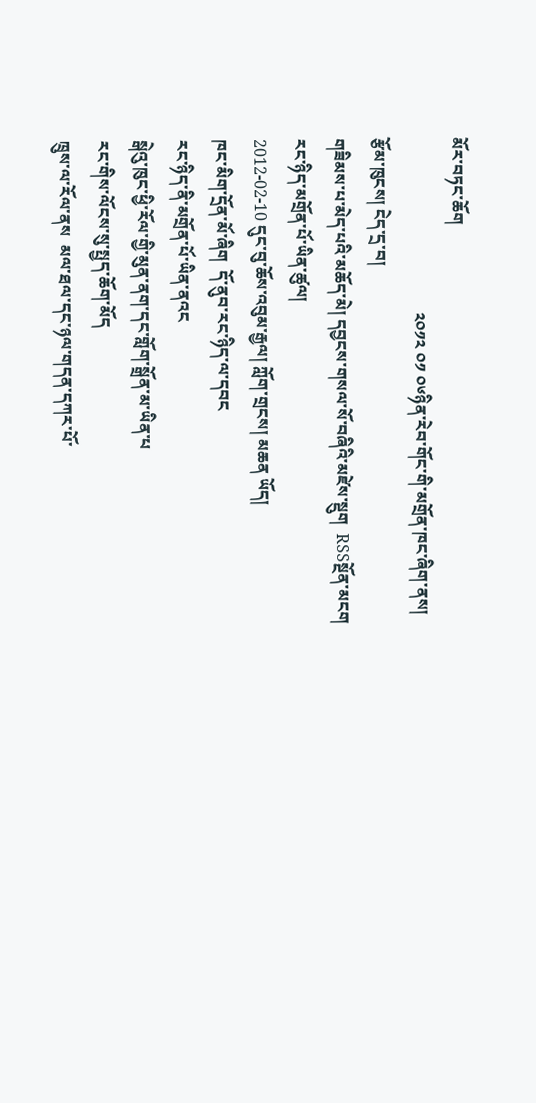མོར་བཏང་ཆོག
                                          ༢༠༡༢ ༠༡ ༠༦ཉིན་རེབ་གོང་གི་མགྲོན་ཁང་ཞིག་ནས།
རྩོམ་ཁུངས། ངེད་དྲ་བ།
གཟིམས་པ་མེད་པའི་མཆོད་མེ། དབྱངས་གསལ་སོ་བཞིའི་མཛེས་སྡུག  RSSསྔོན་མངག
རང་ཉིད་མགྲོན་པོ་ཡིན་ཚུལ།
2012-02-10 དུང་བུ་ཆོས་འབུམ་རྒྱལ། ཀློག་གྲངས། མཆན ཡོད།
ཁང་མིག་དྲོན་མོ་ཞིག  དོ་ནུབ་རང་ཉིད་ལ་དབང
རང་ཉིད་ནི་མགྲོན་པོ་ཡིན་ནའང
སྒེའུ་ཁུང་ཕྱི་རོལ་གྱི་མུན་ནག་དང་གློག་སྒྲོན་མ་ཡིན་པ
རང་གིས་ལོངས་སུ་སྤྱད་ཆོག་མོད
ཁྲུས་ལ་རོལ་ནས  མལ་ཐལ་དང་ཉལ་གདན་དཀར་པོ་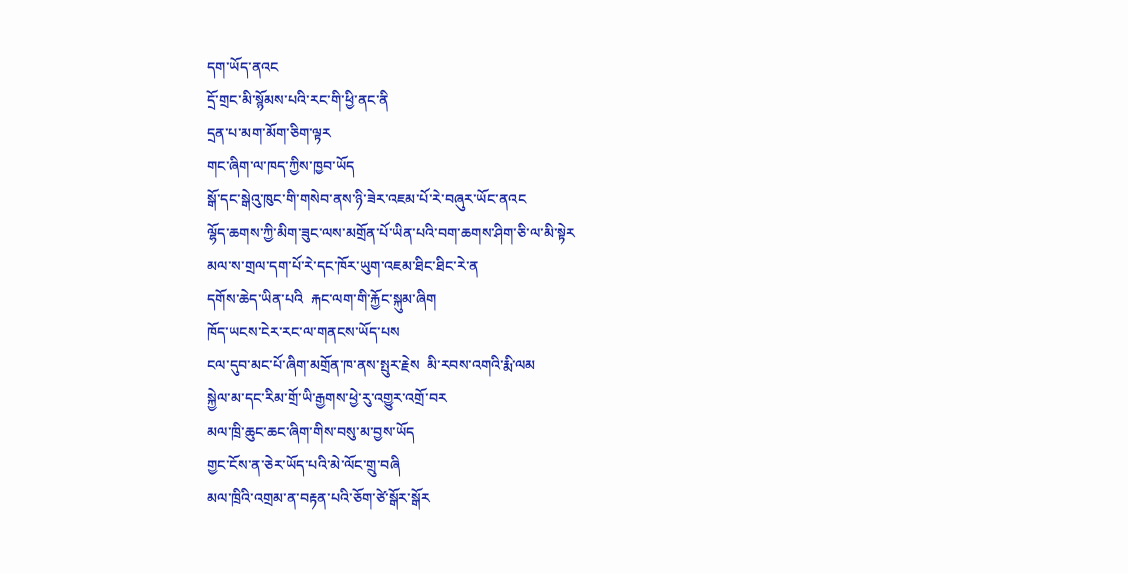དག་ཡོད་ནའང
དྲོ་གྲང་མི་སྙོམས་པའི་རང་གི་ཕྱི་ནང་ནི
དྲན་པ་མག་མོག་ཅིག་ལྟར
གང་ཞིག་ལ་ཁད་ཀྱིས་ཁྱབ་ཡོད
སྒོ་དང་སྒེའུ་ཁུང་གི་གསེབ་ནས་ཉི་ཟེར་འཇམ་པོ་རེ་བཞུར་ཡོང་ནའང
ལྷོད་ཆགས་ཀྱི་མིག་ཟུང་ལས་མགྲོན་པོ་ཡིན་པའི་བག་ཆགས་ཤིག་ཅི་ལ་མི་སྟེར
མལ་ས་གྲལ་དག་པོ་རེ་དང་ཁོར་ཡུག་འཇམ་ཐིང་ཐིང་རེ་ན
དགོས་ཆེད་ཡིན་པའི  རྐང་ལག་གི་རྐྱོང་སྐུམ་ཞིག
ཁོད་ཡངས་ངེར་རང་ལ་གནངས་ཡོད་པས
ངལ་དུབ་མང་པོ་ཞིག་མགྲོན་ཁ་ནས་སྤུར་རྗེས  མི་རབས་འགའི་རྨི་ལམ
སྐྱེལ་མ་དང་རིམ་གྲོ་ཡི་རྒྱགས་ཕྱེ་རུ་འགྱུར་འགྲོ་བར
མལ་ཁྲི་ཆུང་ཆང་ཞིག་གིས་བསུ་མ་བྱས་ཡོད
གྱང་ངོས་ན་ཅེར་ཡོད་པའི་མེ་ལོང་གྲུ་བཞི
མལ་ཁྲིའི་འགྲམ་ན་བརྟན་པའི་ཅོག་ཙེ་སྒོར་སྒོར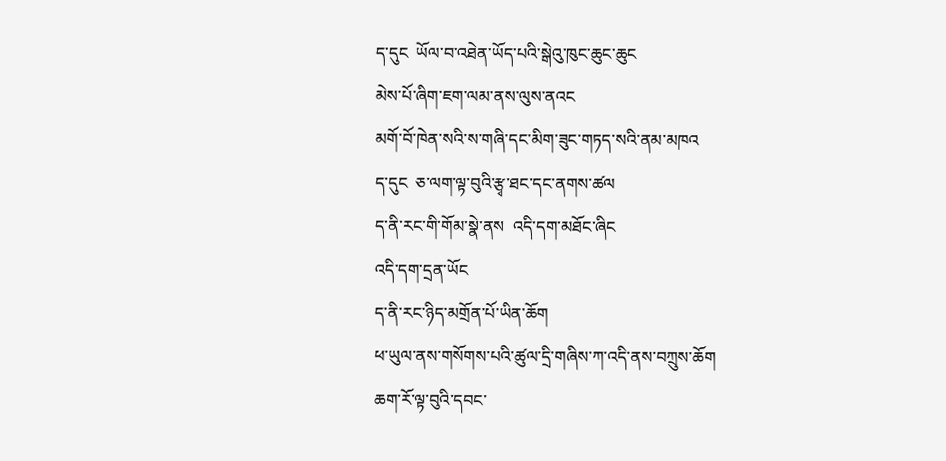ད་དུང  ཡོལ་བ་འཐེན་ཡོད་པའི་སྒེའུ་ཁུང་ཆུང་ཆུང
མེས་པོ་ཞིག་ཇག་ལམ་ནས་ལུས་ནའང
མགོ་བོ་ཁེན་སའི་ས་གཞི་དང་མིག་ཟུང་གཏད་སའི་ནམ་མཁའ
ད་དུང  ཅ་ལག་ལྟ་བུའི་རྩྭ་ཐང་དང་ནགས་ཚལ
ད་ནི་རང་གི་གོམ་སྣེ་ནས  འདི་དག་མཐོང་ཞིང
འདི་དག་དྲན་ཡོང
ད་ནི་རང་ཉིད་མགྲོན་པོ་ཡིན་ཆོག
ཕ་ཡུལ་ནས་གསོགས་པའི་ཚུལ་དྲི་གཞིས་ཀ་འདི་ནས་བཀྲུས་ཆོག
ཆག་རོ་ལྟ་བུའི་དབང་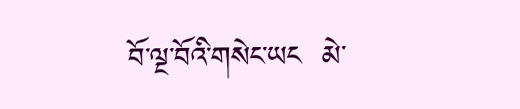བོ་ལྔ་བོའི་གསེང་ཡང  མེ་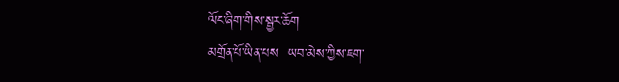ལོང་ཞིག་གིས་སྦྱར་ཆོག
མགྲོན་པོ་ཡིན་པས  ཡབ་མེས་ཀྱིས་ཇག་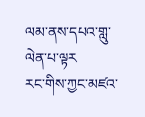ལམ་ནས་དཔའ་གླུ་ལེན་པ་ལྟར
རང་གིས་ཀྱང་མཛའ་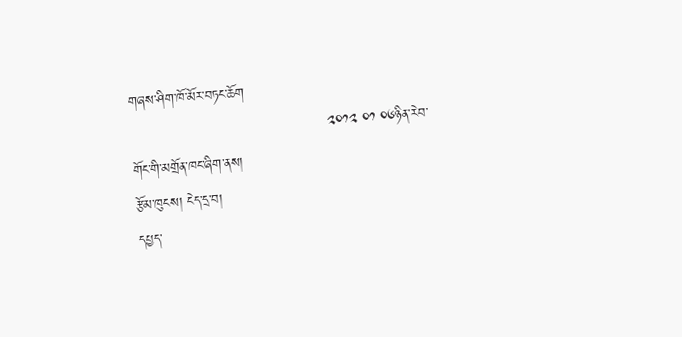གཞས་ཤིག་ཁོ་མོར་བཏང་ཆོག
                                          ༢༠༡༢ ༠༡ ༠༦ཉིན་རེབ་གོང་གི་མགྲོན་ཁང་ཞིག་ནས།
རྩོམ་ཁུངས། ངེད་དྲ་བ།
དཔྱད་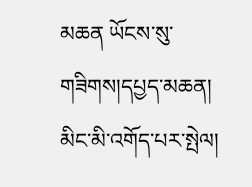མཆན ཡོངས་སུ་གཟིགས།དཔྱད་མཆན།
མིང་མི་འགོད་པར་སྤེལ།